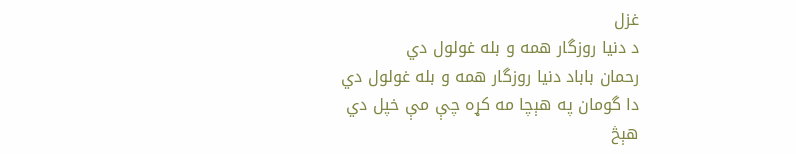غزل
د دنيا روزگار همه و بله غولول دي
رحمان باباد دنيا روزگار همه و بله غولول دي
دا گومان په هېچا مه کړه چې مې خپل دي
هېڅ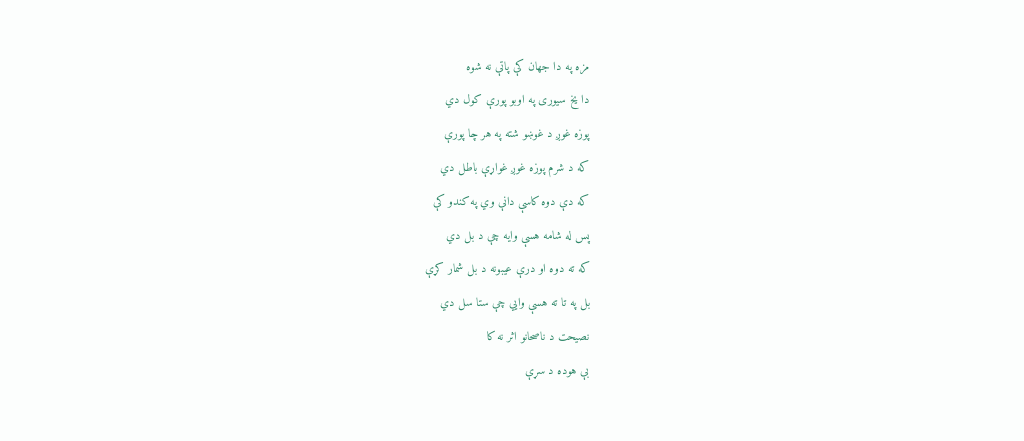مزه په دا جهان کې پاتې نه شوه
دا يخ سيوری په اوبو پورې کول دي
پوزه غوږ د غوښو شته په هر چا پورې
که د شرم پوزه غوږ غواړې باطل دي
که دې دوه کاسې دانې وي په کندو کې
پس له شامه هسې وايه چې د بل دي
که ته دوه او درې عيبونه د بل شمار کړې
بل په تا ته هسې وايي چې ستا سل دي
نصيحت د ناصحانو اثر نه کا
بې هوده د سړې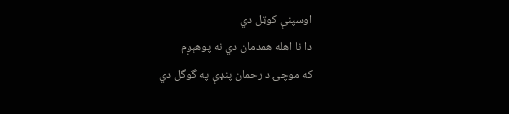اوسپنې کوټل دي
دا نا اهله همدمان دي نه پوهېږم
که موچۍ د رحمان پنډې په گوگل دي